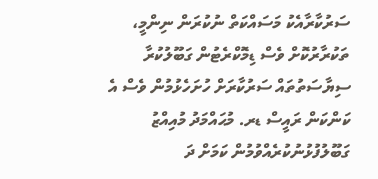ސަރުކާރާއެކު މަސައްކަތް ނުކުރަން ނިންމީ، ތަކުރާރުކޮށް ވެސް ޑިމޮކްރެޓުން ގަބޫލުކުރާ ސިޔާސަތުތައް ސަރުކާރަށް ހުށަހެޅުމުން ވެސް އެ ކަންކަން ރައީސް ޑރ. މުޙައްމަދު މުއިއްޒު ގަބޫލުފުޅުނުކުރެއްވުމުން ކަމަށް ދަ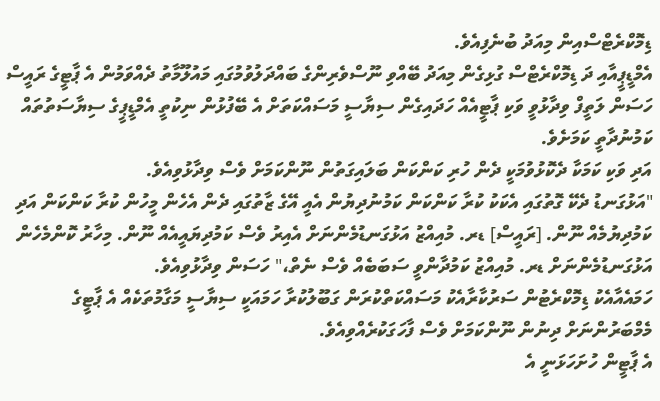ޑިމޮކްރެޓްސްއިން މިއަދު ބުނެފިއެވެ.
އެމްޑީޕީއާއި ދަ ޑިމޮކްރެޓްސް ގުޅިގެން މިއަދު ބޭއްވި ނޫސްވެރިންގެ ބައްދަލުވުމުގައި މައުލޫމާތު ދެއްވަމުން އެ ޕާޓީގެ ރައީސް ހަސަން ލަތީފް ވިދާޅުވީ ވަކި ޕާޓީއެއް ހަދައިގެން ސިޔާސީ މަސައްކަތަށް އެ ބޭފުޅުން ނިކުތީ އެމްޑީޕީގެ ސިޔާސަތުތައް ކަމުނުދާތީ ކަމަށެވެ.
އަދި ވަކި ކަމަކާ ދެކޮޅުވުމަކީ ދެން ހުރި ކަންކަން ބަލައިގަތުން ނޫންކަމަށް ވެސް ވިދާޅުވިއެވެ.
"އަޅުގަނޑު ދެކޭ ގޮތުގައި އެކަކު ކުރާ ކަންކަން ކަމުނުދިޔުން އެއީ އޭގެ ޒާތުގައި ދެން އެހެން މީހުން ކުރާ ކަންކަން އަދި ކަމުދިޔުމެއް ނޫން. [ރައީސް] ޑރ. މުއިއްޒު އަޅުގަނޑުމެންނަށް އެއިރު ވެސް ކަމުދިޔައީއެއް ނޫން. މިހާރު ކޮންމެހެން އަޅުގަނޑުމެންނަށް ޑރ. މުއިއްޒު ކަމުދާންވީ ސަބަބެއް ވެސް ނެތް،" ހަސަން ވިދާޅުވިއެވެ.
ހަމައެއާއެކު ޑިމޮކްރެޓުން ސަރުކާރާއެކު މަސައްކަތްކުރަން ގަބޫލުކުރާ ހަމައަކީ ސިޔާސީ މަގާމުތަކެއް އެ ޕާޓީގެ މެމްބަރުންނަށް ދިނުން ނޫންކަމަށް ވެސް ފާހަގަކުރެއްވިއެވެ.
އެ ޕާޓީން ހުށަހަޅަނީ އެ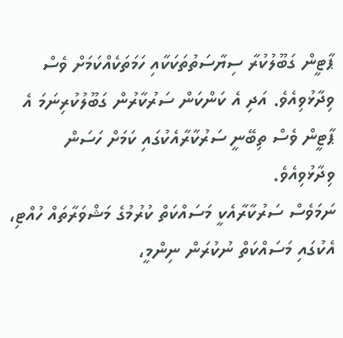ޕާޓީން ގަބޫލުކުރާ ސިޔާސަތުތަކަކާއި ހަމަތަކެއްކަމަށް ވެސް ވިދާޅުވިއެވެ. އަދި އެ ކަންކަން ސަރުކާރުން ގަބޫލުކުރިނަމަ އެ ޕާޓީން ވެސް ތިބޭނީ ސަރުކާރާއެކުގައި ކަމަށް ހަސަން ވިދާޅުވިއެވެ.
ނަމަވެސް ސަރުކާރާއެކީ މަސައްކަތް ކުރުމުގެ މަޝްވަރާތައް ހުއްޓި، އެކުގައި މަސައްކަތް ނުކުރަން ނިންމީ،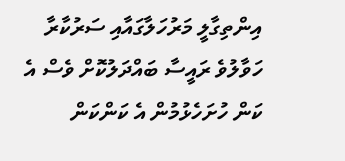އިންތިގާލީ މަރުހަލާގައާއި ސަރުކާރާ ހަވާލުވެ ރައީސާ ބައްދަލުކޮށް ވެސް އެ ކަން ހުށަހެޅުމުން އެ ކަންކަން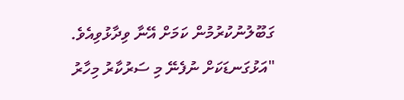ގަބޫލުނުކުރުމުން ކަމަށް އޭނާ ވިދާޅުވިއެވެ.
"އަޅުގަނޑަކަށް ނުފެނޭ މި ސަރުކާރު މިހާރު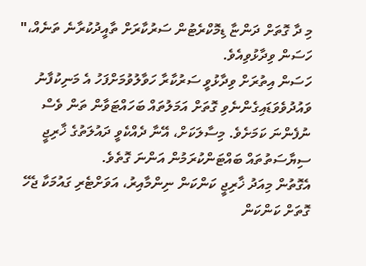މި ދާ ގޮތަށް ދަންޏާ ޑިމޮކްރެޓުން ސަރުކާރަށް ތާއީދުކުރާނެ ތަނެއް،" ހަސަން ވިދާޅުވިއެވެ.
ހަސަން އިތުރަށް ވިދާޅުވީ ސަރުކާރާ ހަވާލުވުމަށްފަހު އެ މަނިކުފާނު ވައުދުވެވަޑައިގެންނެވި ގޮތަށް އަމަލުތައް ބަހައްޓަވާން ތަން ވެސް ނުފެންނަ ކަމަށެވެ. މިސާލަކަށް، އޭނާ ދެއްކެވީ ދައުލަތުގެ ޚާރިޖީ ސިޔާސަތުތައް ބައްޓަންކުރަމުން އަންނަ ގޮތެވެ.
އެގޮތުން މިއަދު ޚާރިޖީ ކަންކަން ނިންމާއިރު، އަވަށްޓެރި ގައުމަކާ ޖެހޭ ގޮތަށް ކަންކަން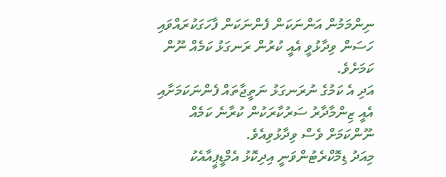ނިންމަމުން އަންނަކަން ފެންނަކަން ފާހަގަކުރައްވައި ހަސަން ވިދާޅުވީ އެއީ ކުރުން ރަނގަޅު ކަމެއް ނޫން ކަމަށެވެ.
އަދި އެ ކަމުގެ ނުރަނގަޅު ނަތީޖާތައް ފެންނަކަމަށާއި އެއީ ޒިންމާދާރު ސަރުކާރަކުން ކުރާނެ ކަމެއް ނޫންކަމަށް ވެސް ވިދާޅުވިއެވެ.
މިއަދު ޑިމޮކްރެޓުންވަނީ އިދިކޮޅު އެމްޑީޕީއާއެކު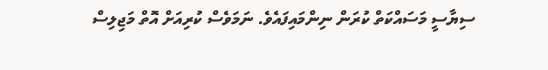ސިޔާސީ މަސައްކަތް ކުރަން ނިންމައިފައެވެ. ނަމަވެސް ކުރިއަށް އޮތް މަޖިލިސް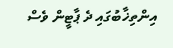އިންތިޚާބުގައި ދެ ޕާޓީން ވެސް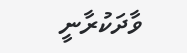ވާދަކުރާނީ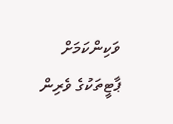ވަކިންކަމަށް ޕާޓީތަކުގެ ވެރިން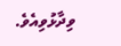ވިދާޅުވިއެވެ.